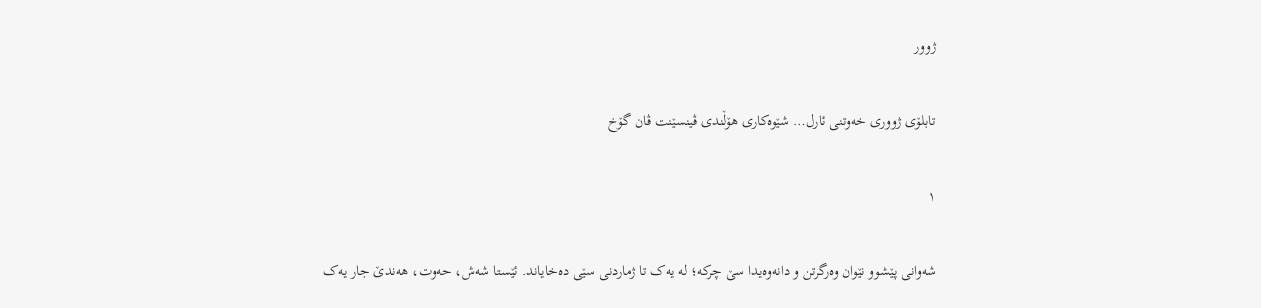ژوور

تابلۆی ژووری خەوتنی ئارل… شێوەکاری هۆڵندی ڤینسێنت ڤان گۆخ

١

شەوانی پێشوو نێوان وەرگرتن و دانەوەیدا سێ چرکە؛ لە یەک تا ژماردنی سێی دەخایاند. ئێستا شەش، حەوت، هەندێ جار یەک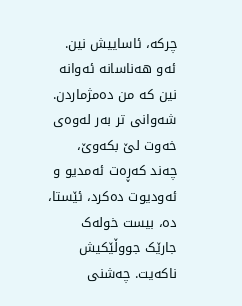چرکە، ئاساییش نین. ئەو هەناسانە ئەوانە نین کە من دەمژماردن. شەوانی تر بەر لەوەی خەوت لێ بکەوێ، چەند کەڕەت ئەمدیو و ئەودیوت دەکرد، ئێستا، دە، بیست خولەک جارێک جووڵێکیش ناکەیت. چەشنی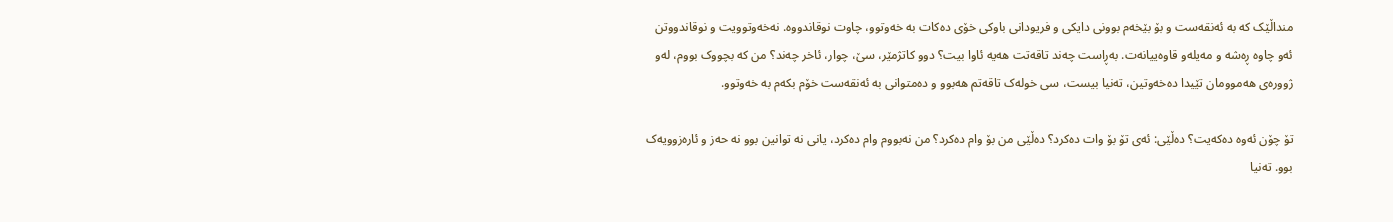منداڵێک کە بە ئەنقەست و بۆ بێخەم بوونی دایکی و فریودانی باوکی خۆی دەکات بە خەوتوو، چاوت نوقاندووە. نەخەوتوویت و نوقاندووتن ئەو چاوە ڕەشە و مەیلەو قاوەییانەت. بەڕاست چەند تاقەتت هەیە ئاوا بیت؟ دوو کاتژمێر، سێ، چوار، ئاخر چەند؟ من کە بچووک بووم، لەو ژوورەی هەموومان تێیدا دەخەوتین، تەنیا بیست، سی خولەک تاقەتم هەبوو و دەمتوانی بە ئەنقەست خۆم بکەم بە خەوتوو.

تۆ چۆن ئەوە دەکەیت؟ ده‌ڵێی: ئەی تۆ بۆ وات دەکرد؟ دەڵێی من بۆ وام دەکرد؟ من نەبووم وام دەکرد، یانی نە توانین بوو نە حەز و ئارەزوویەک بوو. تەنیا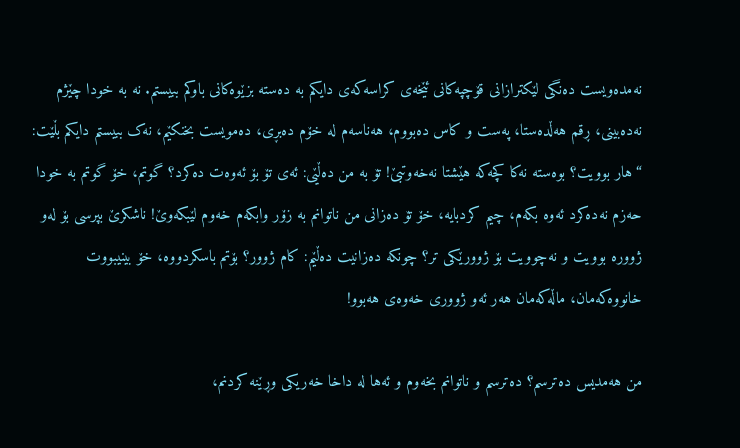نەمدەویست دەنگی لێکترازانی قۆچپەکانی ئێخەی کراسەکەی دایکم بە دەستە بزێوەکانی باوکم ببیستم. نە بە خودا چێژم نەدەبینی، ڕقم هەڵدەستا، پەست و کاس دەبووم، هەناسەم لە خۆم دەبڕی، دەمویست بخنکێم، نەک ببیستم دایکم بڵێت: “هار بوویت؟ بوەستە نەکا کچەکە هێشتا نەخەوتبێ! تۆ بە من دەڵێی: ئەی تۆ بۆ ئەوەت دەکرد؟ گوتم، خۆ گوتم بە خودا حەزم نەدەکرد ئەوە بکەم، چیم کردبایە، خۆ تۆ دەزانی من ناتوانم بە زۆر وابکەم خەوم لێبکەوێ! ناشکرێ بپرسی بۆ لەو ژوورە بوویت و نەچوویت بۆ ژوورێکی تر؟ چونكه‌ دەزانیت دەڵێم: کام ژوور؟ بۆتم باسکردووە، خۆ بینیبووت خانووەکەمان، ماڵەکەمان هەر ئەو ژووری خەوەی هەبوو!

من هەمدیس دەترسم؟ دەترسم و ناتوانم بخەوم و ئەها لە داخا خەریکی وڕێنە کردنم،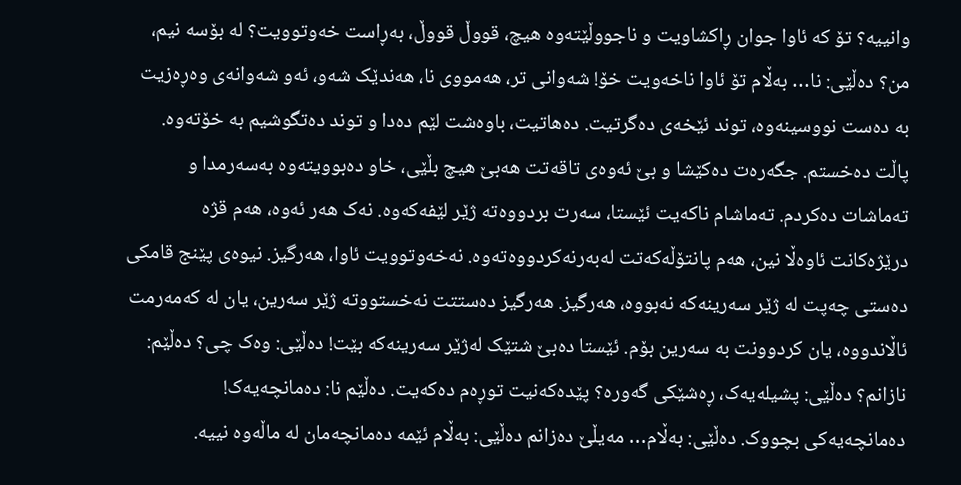وانییە؟ تۆ کە ئاوا جوان ڕاکشاویت و ناجووڵێتەوە هیچ، قووڵ قووڵ، بەڕاست خەوتوویت؟ لە بۆسە نیم، من؟ دەڵێی: نا… بەڵام تۆ ئاوا ناخەویت خۆ! شەوانی تر، هەمووی نا، هەندێک شەو، ئەو شەوانەی وەڕەزیت بە دەست نووسینەوە، توند ئێخەی دەگرتیت. دەهاتیت، باوەشت لێم دەدا و توند دەتگوشیم بە خۆتەوە. پاڵت دەخستم. جگەرەت دەکێشا و بێ ئەوەی تاقەتت هەبێ هیچ بڵێی، خاو دەبوویتەوە بەسەرمدا و تەماشات دەکردم. تەماشام ناکەیت ئێستا، سەرت بردووەتە ژێر لێفەکەوە. نەک هەر ئەوە، هەم قژە درێژەکانت ئاوەڵا نین، هەم پانتۆڵەکەتت لەبەرنەکردووەتەوە. نەخەوتوویت ئاوا، هەرگیز. نیوەی پێنج قامکی دەستی چەپت لە ژێر سەرینەکە نەبووە، هەرگیز. هەرگیز دەستتت نەخستووتە ژێر سەرین، یان لە کەمەرمت ئاڵاندووە، یان کردوونت بە سەرین بۆم. ئێستا دەبێ شتێک لەژێر سەرینەکە بێت! دەڵێی: وەک چی؟ دەڵێم: نازانم؟ دەڵێی: پشیلەیەک، ڕەشێکی گەورە؟ پێدەکەنیت توڕەم دەکەیت. دەڵێم نا: دەمانچەیەک! دەمانچەیەکی بچووک. دەڵێی: بەڵام… مەیڵێ دەزانم دەڵێی: بەڵام ئێمە دەمانچەمان لە ماڵەوە نییە.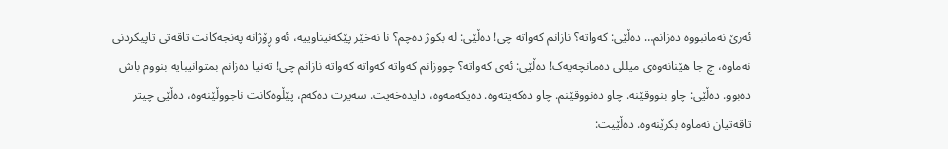ئەرێ نەمانبووە دەزانم… دەڵێی: کەواتە؟ نازانم کەواتە چی! دەڵێی: لە بکوژ دەچم؟ نا نەخێر پێکەنیناوییە، ئەو ڕۆژانە پەنجەکانت تاقەتی تاپیکردنی نەماوە، چ جا هێنانەوەی میللی دەمانچەیەک! دەڵێی: ئەی کەواتە؟ چووزانم کەواتە کەواتە کەواتە نازانم چی! تەنیا دەزانم بمتوانیبایە بنووم باش دەبوو. دەڵێی: چاو بنووقێنە. چاو دەنووقێنم. چاو دەکەیتەوە. دەیکەمەوە، دایدەخەیت. سەیرت دەکەم، پێڵوەکانت ناجووڵێنەوە، دەڵێی چیتر تاقەتیان نەماوە بکرێنەوە. دەڵێیت: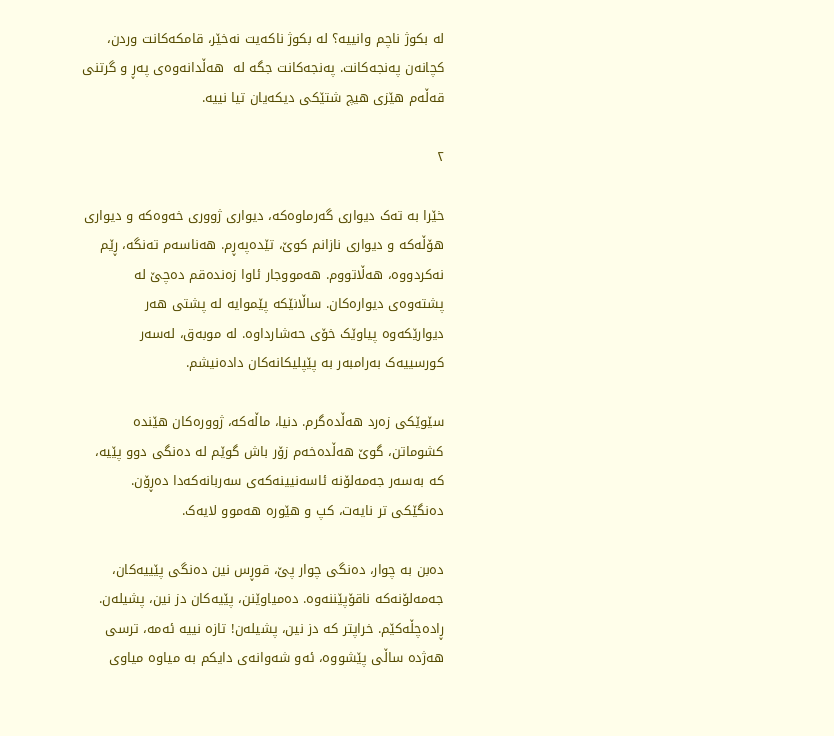لە بکوژ ناچم وانییە؟ لە بکوژ ناکەیت نەخێر، قامکەکانت وردن، کچانەن پەنجەکانت. پەنجەکانت جگە لە  هەڵدانەوەی پەڕ و گرتنی قەڵەم هێزی هیچ شتێکی دیکەیان تیا نییە.

٢

خێرا بە تەک دیواری گەرماوەکە، دیواری ژووری خەوەکە و دیواری هۆڵەکە و دیواری نازانم کوێ، تێدەپەڕم. هەناسەم تەنگە، ڕێم نەکردووە، هەڵاتووم. هەمووجار ئاوا زەندەقم دەچێ لە پشتەوەی دیوارەکان. ساڵانێکە پێموایە لە پشتی هەر دیوارێکەوە پیاوێک خۆی حەشارداوە. لە موبەق، لەسەر کورسییەک بەرامبەر بە پێپلیکانەکان دادەنیشم.

سێوێکی زەرد هەڵدەگرم. دنیا، ماڵەکە، ژوورەکان هێندە کشوماتن، گوێ هەڵدەخەم زۆر باش گوێم لە دەنگی دوو پێیە، کە بەسەر جەمەلۆنە ئاسەنیینەکەی سەربانەکەدا دەڕۆن. دەنگێکی تر نایەت، کپ و هێورە هەموو لایەک.

دەبن بە چوار، دەنگی چوار پێ، قوڕس نین دەنگی پێییەکان، جەمەلۆنەکە ناقۆپێننەوە. دەمیاوێنن، پێیەکان دز نین، پشیلەن. ڕادەچڵەکێم. خراپتر کە دز نین، پشیلەن! تازە نییە ئەمە، ترسی هەژدە ساڵی پێشووە، ئەو شەوانەی دایکم بە میاوە میاوی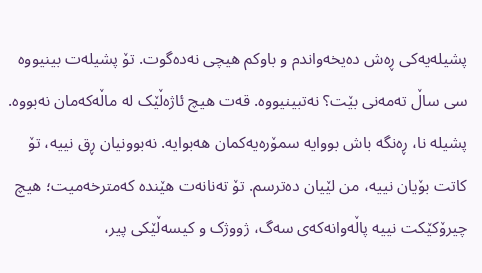پشیلەیەکی ڕەش دەیخەواندم و باوکم هیچی نەدەگوت. تۆ پشیلەت بینیووە سی ساڵ تەمەنی بێت؟ نەتبینیووە. قەت هیچ ئاژەڵێک لە ماڵەکەمان نەبووە. پشیلە نا، ڕەنگە باش بووایە سمۆرەیەکمان هەبوایە. نەبوونیان ڕق نییە، تۆ کاتت بۆیان نییە، من لێیان دەترسم. تۆ تەنانەت هێندە کەمترخەمیت؛ هیچ چیرۆکێکت نییە پاڵەوانەکەی سەگ، ژووژک و کیسەڵێکی پیر،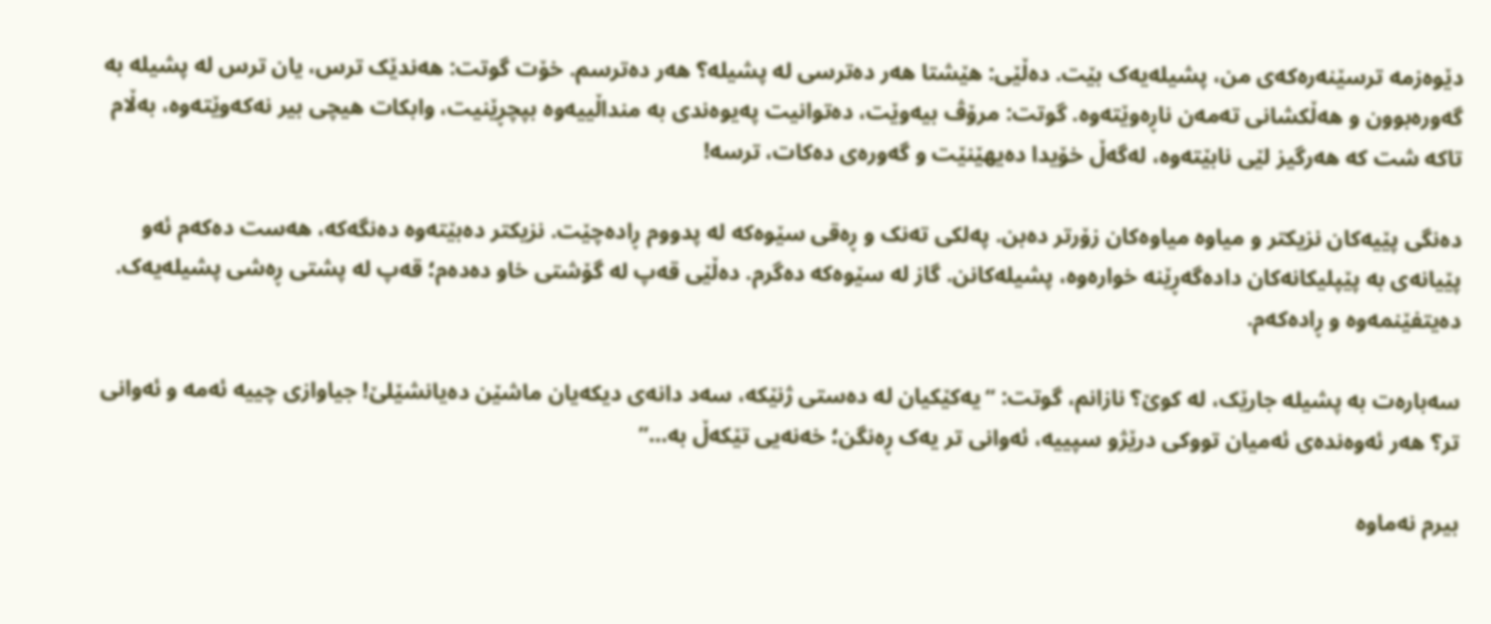دێوەزمە ترسێنەرەکەی من، پشیلەیەک بێت. دەڵێی: هێشتا هەر دەترسی لە پشیلە؟ هەر دەترسم. خۆت گوتت: هەندێک ترس، یان ترس لە پشیلە بە گەورەبوون و هەڵکشانی تەمەن ناڕەوێتەوە. گوتت: مرۆڤ بیەوێت، دەتوانیت پەیوەندی بە منداڵییەوە بپچڕێنیت، وابکات هیچی بیر نەکەوێتەوە، بەڵام تاکە شت کە هەرگیز لێی نابێتەوە، لەگەڵ خۆیدا دەیهێنێت و گەورەی دەکات، ترسە!

دەنگی پێیەکان نزیکتر و میاوە میاوەکان زۆرتر دەبن. پەلکی تەنک و ڕەقی سێوەکە لە پدووم ڕادەچێت. نزیکتر دەبێتەوە دەنگەکە، هەست دەکەم ئەو پێیانەی بە پێپلیکانەکان دادەگەڕێنە خوارەوە، پشیلەکانن. گاز لە سێوەکە ده‌گرم. دەڵێی قەپ لە گۆشتی خاو دەدەم؛ قەپ لە پشتی ڕەشی پشیلەیەک. دەیتفێنمەوە و ڕادەکەم.

سەبارەت بە پشیلە جارێک، لە کوێ؟ نازانم، گوتت: “یەکێکیان لە دەستی ژنێکە، سەد دانەی دیکەیان ماشێن دەیانشێلێ! جیاوازی چییە ئەمە و ئەوانی تر؟ هەر ئەوەندەی ئەمیان تووکی درێژو سپییە، ئەوانی تر یەک ڕەنگن؛ خەنەیی تێکەڵ بە…”

بیرم نەماوە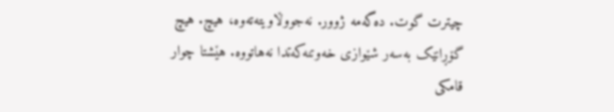چیترت گوت. دەگەمە ژوور. نەجووڵاویتەتەوە، هیچ. هیچ گۆڕانێک بەسەر شێوازی خەوتنەکەتدا نەهاتووە. هێشتا چوار قامکی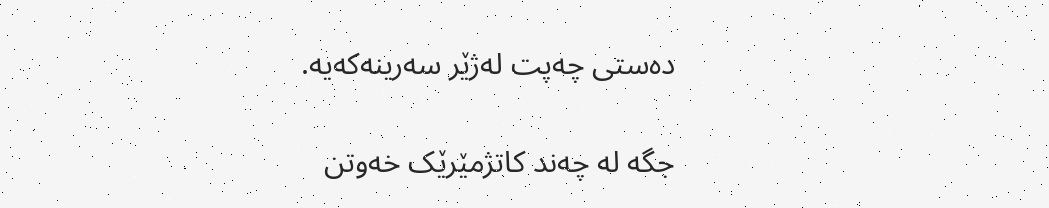دەستی چەپت لەژێر سەرینەکەیە.

جگە لە چەند کاتژمێرێک خەوتن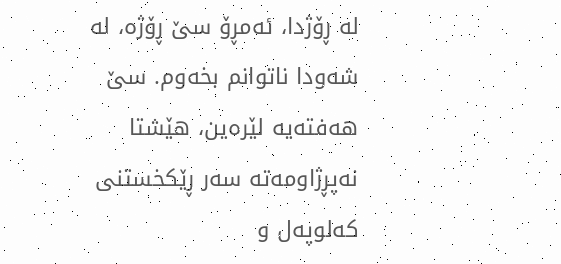لە ڕۆژدا، ئەمڕۆ سێ ڕۆژە، لە شەودا ناتوانم بخەوم. سێ هەفتەیە لێرەین، هێشتا نەپڕژاومەتە سەر ڕێکخستنی کەلوپەل و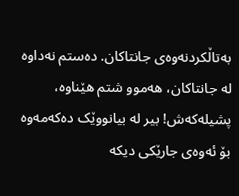بەتاڵکردنەوەی جانتاکان. دەستم نەداوە لە جانتاکان، هەموو شتم هێناوە، پشیلەکەش! بیر لە بیانووێک دەکەمەوە بۆ ئەوەی جارێکی دیکە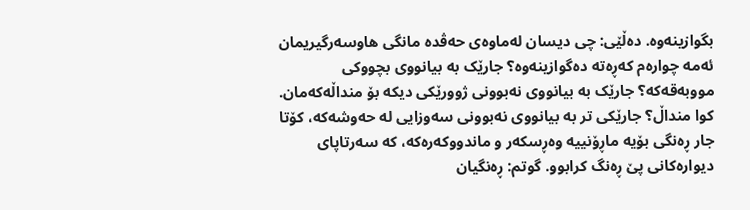بگوازینەوە. دەڵێی: چی دیسان لەماوەی حەڤدە مانگی هاوسەرگیریمان ئەمە چوارەم کەڕەتە دەگوازینەوە؟ جارێک بە بیانووی بچووکی مووبەقەکە؟ جارێک بە بیانووی نەبوونی ژوورێکی دیکە بۆ منداڵەکەمان. کوا منداڵ؟ جارێکی تر بە بیانووی نەبوونی سەوزایی لە حەوشەکە، کۆتا جار ڕەنگی بۆیە ماڕۆنییە وەڕسکەر و ماندووکەرەکە، کە سەرتاپای دیوارەکانی پێ ڕەنگ کرابوو. گوتم: ڕەنگیان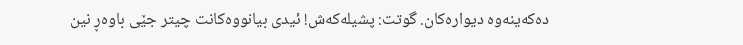دەکەینەوە دیوارەکان. گوتت: پشیلەکەش! ئیدی بیانووەکانت چیتر جێی باوەڕ نین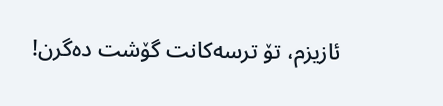ئازیزم، تۆ ترسەکانت گۆشت دەگرن!